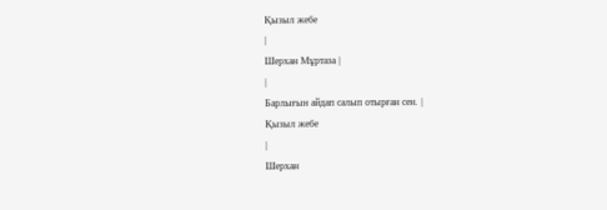Қызыл жебе
|
Шерхан Мұртаза |
|
Барлығын айдап салып отырған сен. |
Қызыл жебе
|
Шерхан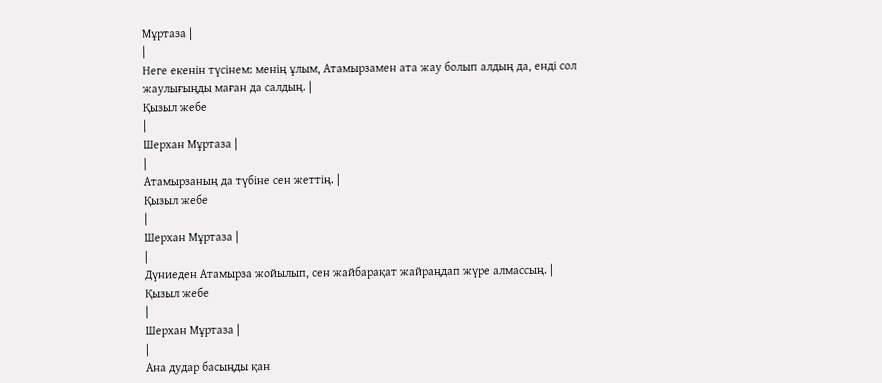Мұртаза |
|
Неге екенін түсінем: менің ұлым, Атамырзамен ата жау болып алдың да, енді сол жаулығыңды маған да салдың. |
Қызыл жебе
|
Шерхан Мұртаза |
|
Атамырзаның да түбіне сен жеттің. |
Қызыл жебе
|
Шерхан Мұртаза |
|
Дүниеден Атамырза жойылып, сен жайбарақат жайраңдап жүре алмассың. |
Қызыл жебе
|
Шерхан Мұртаза |
|
Ана дудар басыңды қан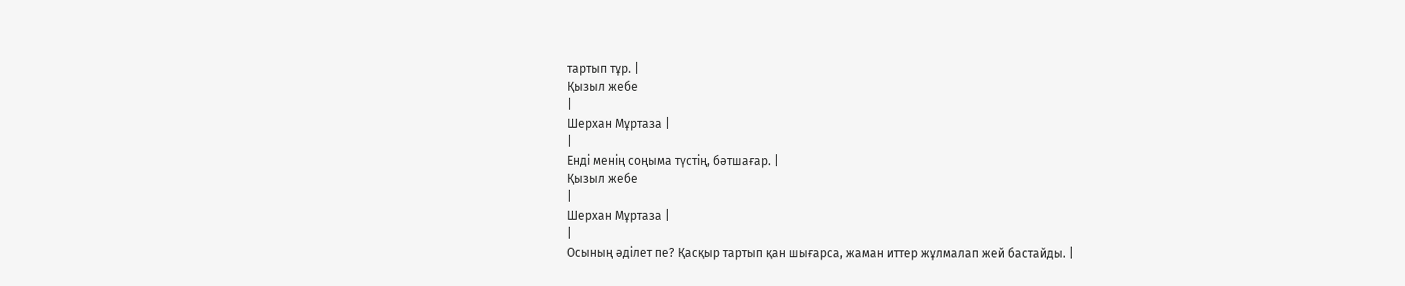тартып тұр. |
Қызыл жебе
|
Шерхан Мұртаза |
|
Енді менің соңыма түстің, бәтшағар. |
Қызыл жебе
|
Шерхан Мұртаза |
|
Осының әділет пе? Қасқыр тартып қан шығарса, жаман иттер жұлмалап жей бастайды. |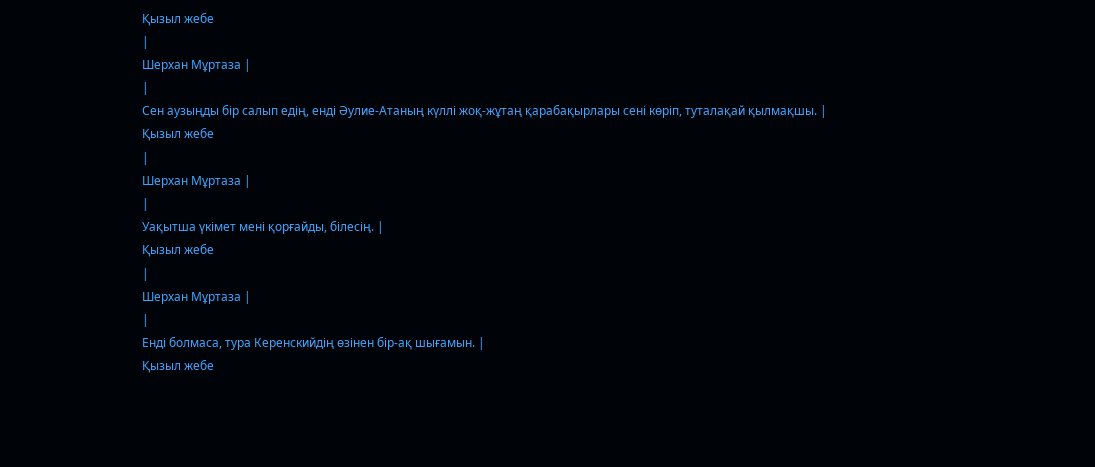Қызыл жебе
|
Шерхан Мұртаза |
|
Сен аузыңды бір салып едің, енді Әулие-Атаның күллі жоқ-жұтаң қарабақырлары сені көріп, туталақай қылмақшы. |
Қызыл жебе
|
Шерхан Мұртаза |
|
Уақытша үкімет мені қорғайды, білесің. |
Қызыл жебе
|
Шерхан Мұртаза |
|
Енді болмаса, тура Керенскийдің өзінен бір-ақ шығамын. |
Қызыл жебе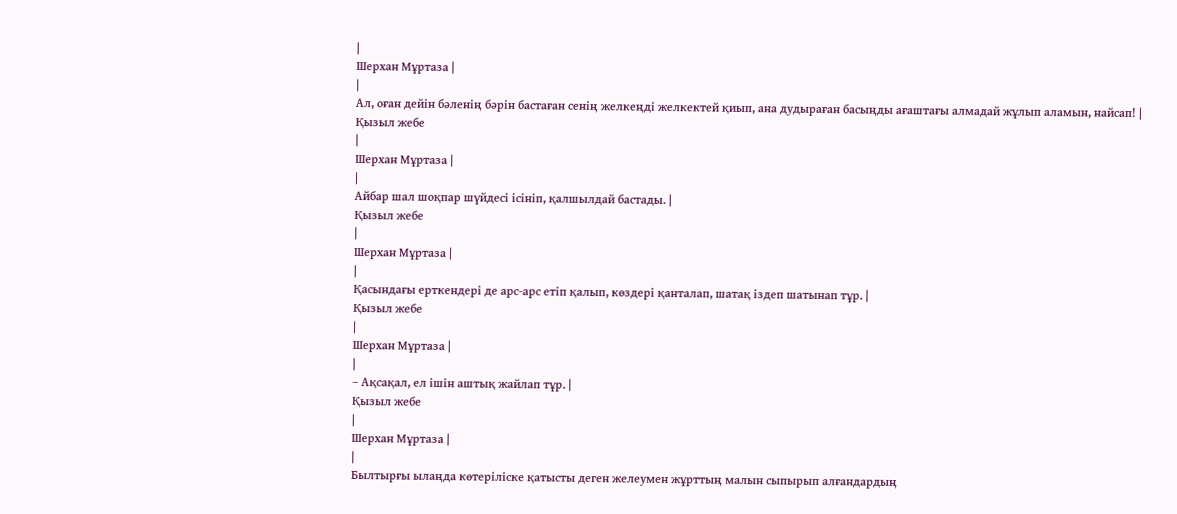|
Шерхан Мұртаза |
|
Ал, оған дейін бәленің бәрін бастаған сенің желкеңді желкектей қиып, ана дудыраған басыңды ағаштағы алмадай жұлып аламын, найсап! |
Қызыл жебе
|
Шерхан Мұртаза |
|
Айбар шал шоқпар шүйдесі ісініп, қалшылдай бастады. |
Қызыл жебе
|
Шерхан Мұртаза |
|
Қасындағы ерткендері де арс-арс етіп қалып, көздері қанталап, шатақ іздеп шатынап тұр. |
Қызыл жебе
|
Шерхан Мұртаза |
|
– Ақсақал, ел ішін аштық жайлап тұр. |
Қызыл жебе
|
Шерхан Мұртаза |
|
Былтырғы ылаңда көтеріліске қатысты деген желеумен жұрттың малын сыпырып алғандардың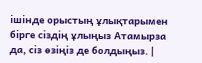ішінде орыстың ұлықтарымен бірге сіздің ұлыңыз Атамырза да, сіз өзіңіз де болдыңыз. |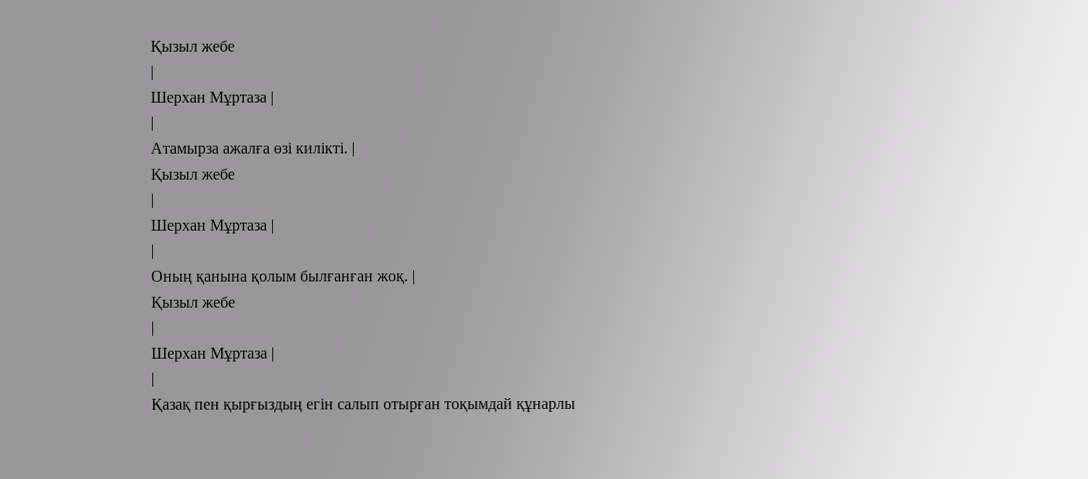Қызыл жебе
|
Шерхан Мұртаза |
|
Атамырза ажалға өзі килікті. |
Қызыл жебе
|
Шерхан Мұртаза |
|
Оның қанына қолым былғанған жоқ. |
Қызыл жебе
|
Шерхан Мұртаза |
|
Қазақ пен қырғыздың егін салып отырған тоқымдай құнарлы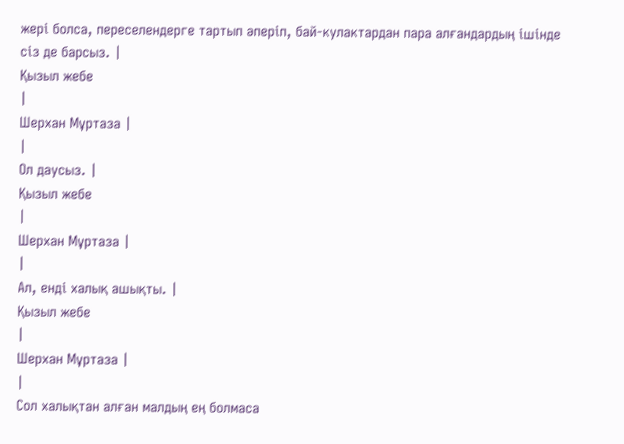жері болса, переселендерге тартып әперіп, бай-кулактардан пара алғандардың ішінде сіз де барсыз. |
Қызыл жебе
|
Шерхан Мұртаза |
|
Ол даусыз. |
Қызыл жебе
|
Шерхан Мұртаза |
|
Ал, енді халық ашықты. |
Қызыл жебе
|
Шерхан Мұртаза |
|
Сол халықтан алған малдың ең болмаса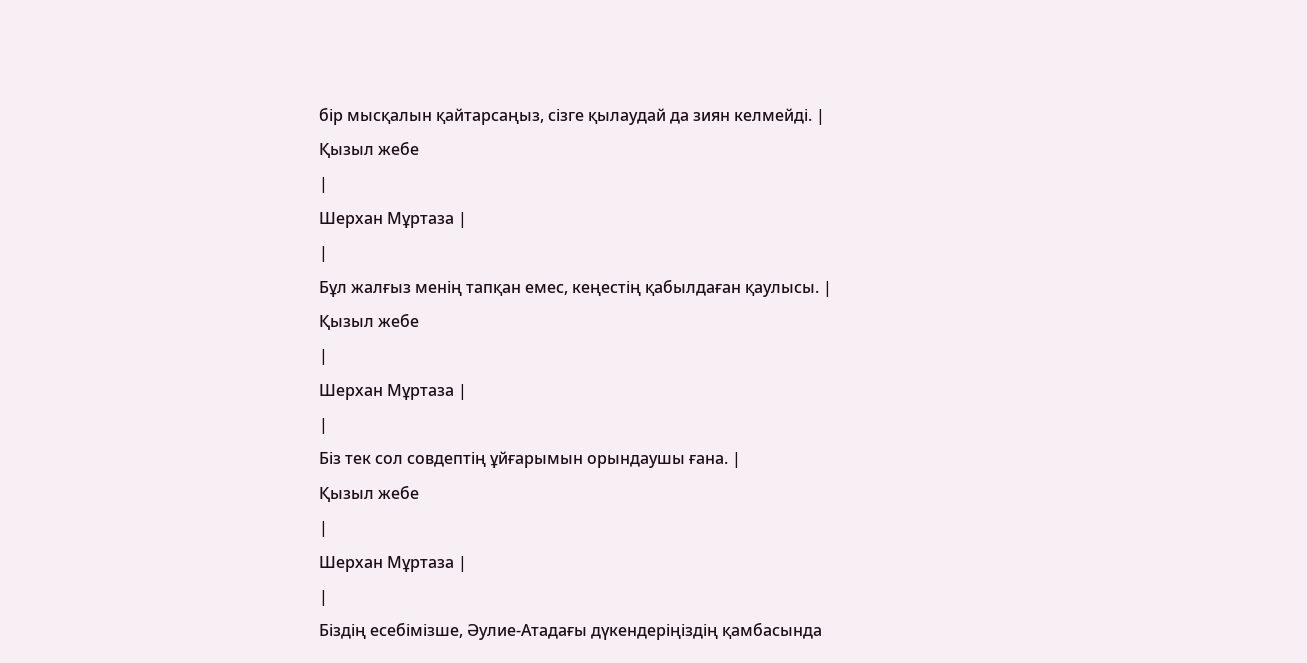бір мысқалын қайтарсаңыз, сізге қылаудай да зиян келмейді. |
Қызыл жебе
|
Шерхан Мұртаза |
|
Бұл жалғыз менің тапқан емес, кеңестің қабылдаған қаулысы. |
Қызыл жебе
|
Шерхан Мұртаза |
|
Біз тек сол совдептің ұйғарымын орындаушы ғана. |
Қызыл жебе
|
Шерхан Мұртаза |
|
Біздің есебімізше, Әулие-Атадағы дүкендеріңіздің қамбасында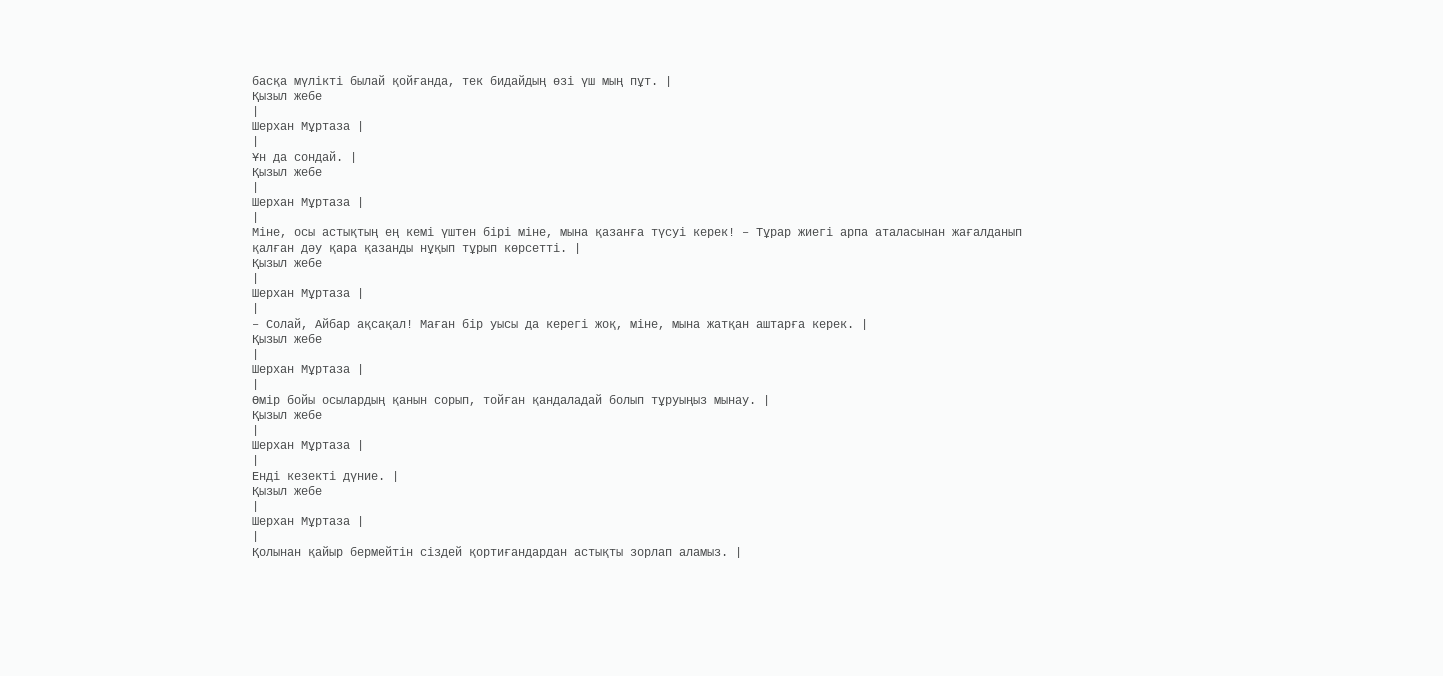басқа мүлікті былай қойғанда, тек бидайдың өзі үш мың пұт. |
Қызыл жебе
|
Шерхан Мұртаза |
|
Ұн да сондай. |
Қызыл жебе
|
Шерхан Мұртаза |
|
Міне, осы астықтың ең кемі үштен бірі міне, мына қазанға түсуі керек! – Тұрар жиегі арпа аталасынан жағалданып қалған дәу қара қазанды нұқып тұрып көрсетті. |
Қызыл жебе
|
Шерхан Мұртаза |
|
– Солай, Айбар ақсақал! Маған бір уысы да керегі жоқ, міне, мына жатқан аштарға керек. |
Қызыл жебе
|
Шерхан Мұртаза |
|
Өмір бойы осылардың қанын сорып, тойған қандаладай болып тұруыңыз мынау. |
Қызыл жебе
|
Шерхан Мұртаза |
|
Енді кезекті дүние. |
Қызыл жебе
|
Шерхан Мұртаза |
|
Қолынан қайыр бермейтін сіздей қортиғандардан астықты зорлап аламыз. |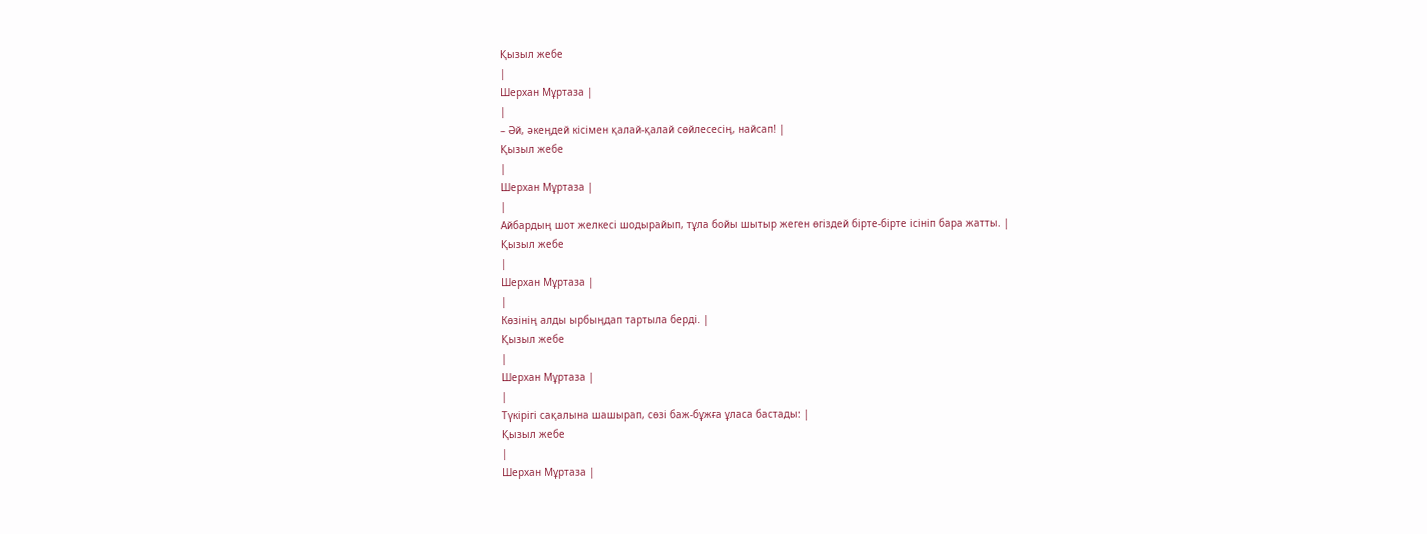Қызыл жебе
|
Шерхан Мұртаза |
|
– Әй, әкеңдей кісімен қалай-қалай сөйлесесің, найсап! |
Қызыл жебе
|
Шерхан Мұртаза |
|
Айбардың шот желкесі шодырайып, тұла бойы шытыр жеген өгіздей бірте-бірте ісініп бара жатты. |
Қызыл жебе
|
Шерхан Мұртаза |
|
Көзінің алды ырбыңдап тартыла берді. |
Қызыл жебе
|
Шерхан Мұртаза |
|
Түкірігі сақалына шашырап, сөзі баж-бұжға ұласа бастады: |
Қызыл жебе
|
Шерхан Мұртаза |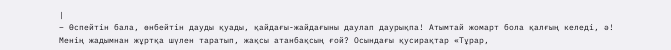|
– Өспейтін бала, өнбейтін дауды қуады, қайдағы-жайдағыны даулап даурықпа! Атымтай жомарт бола қалғың келеді, ә! Менің жадымнан жұртқа шүлен таратып, жақсы атанбақсың ғой? Осындағы қусирақтар «Тұрар,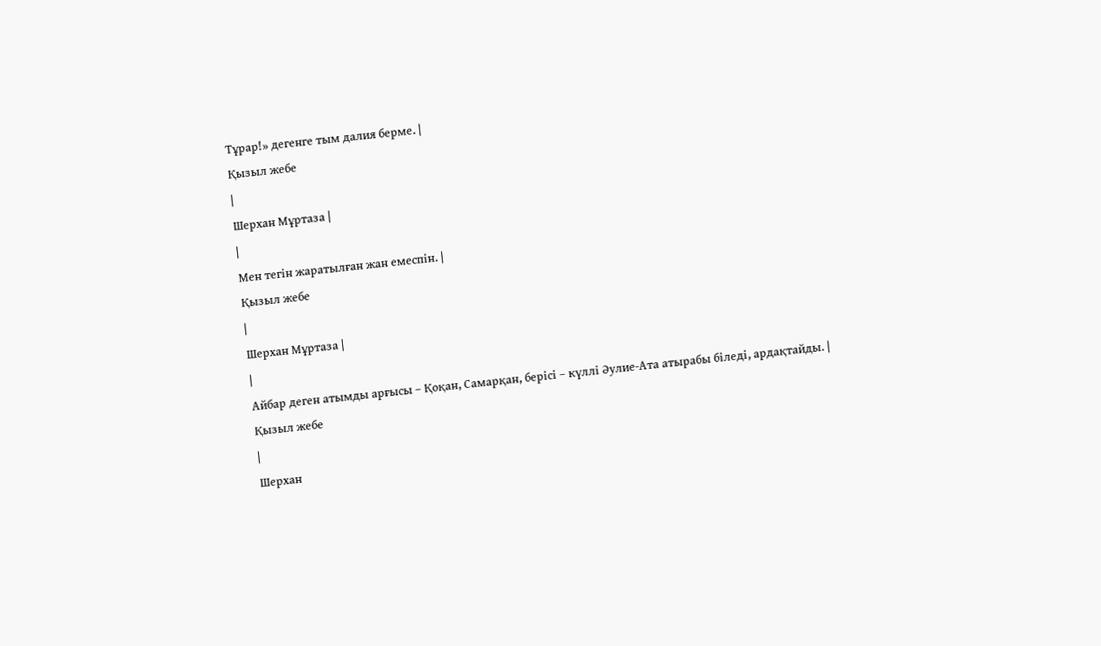Тұрар!» дегенге тым далия берме. |
Қызыл жебе
|
Шерхан Мұртаза |
|
Мен тегін жаратылған жан емеспін. |
Қызыл жебе
|
Шерхан Мұртаза |
|
Айбар деген атымды арғысы – Қоқан, Самарқан, берісі – күллі Әулие-Ата атырабы біледі, ардақтайды. |
Қызыл жебе
|
Шерхан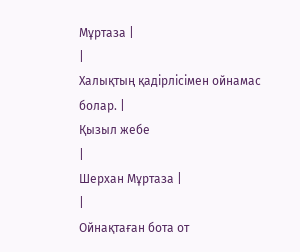Мұртаза |
|
Халықтың қадірлісімен ойнамас болар. |
Қызыл жебе
|
Шерхан Мұртаза |
|
Ойнақтаған бота от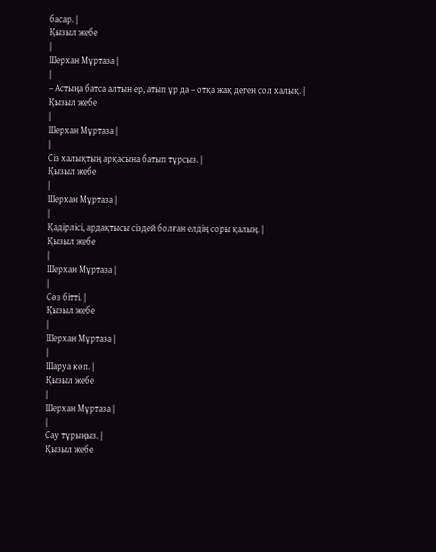басар. |
Қызыл жебе
|
Шерхан Мұртаза |
|
– Астыңа батса алтын ер, атып ұр да – отқа жақ деген сол халық. |
Қызыл жебе
|
Шерхан Мұртаза |
|
Сіз халықтың арқасына батып тұрсыз. |
Қызыл жебе
|
Шерхан Мұртаза |
|
Қадірлісі, ардақтысы сіздей болған елдің соры қалың. |
Қызыл жебе
|
Шерхан Мұртаза |
|
Сөз бітті. |
Қызыл жебе
|
Шерхан Мұртаза |
|
Шаруа көп. |
Қызыл жебе
|
Шерхан Мұртаза |
|
Сау тұрыңыз. |
Қызыл жебе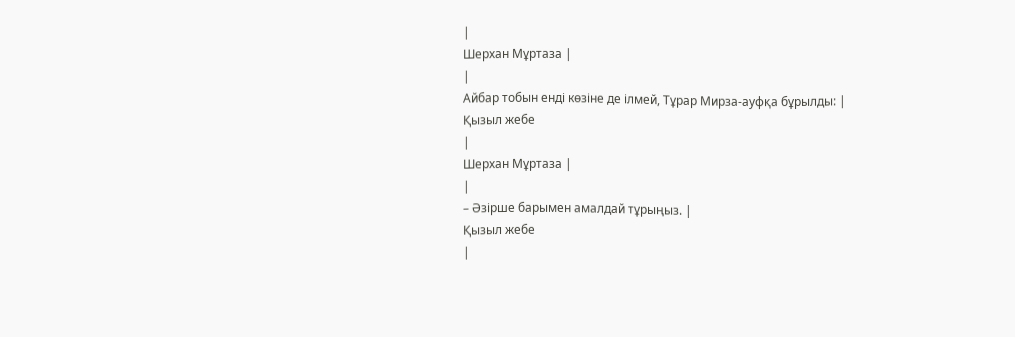|
Шерхан Мұртаза |
|
Айбар тобын енді көзіне де ілмей, Тұрар Мирза-ауфқа бұрылды: |
Қызыл жебе
|
Шерхан Мұртаза |
|
– Әзірше барымен амалдай тұрыңыз. |
Қызыл жебе
|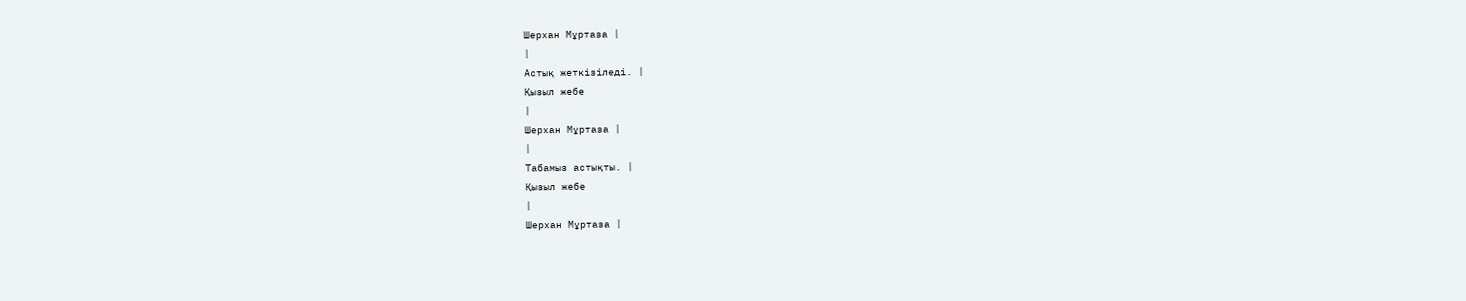Шерхан Мұртаза |
|
Астық жеткізіледі. |
Қызыл жебе
|
Шерхан Мұртаза |
|
Табамыз астықты. |
Қызыл жебе
|
Шерхан Мұртаза |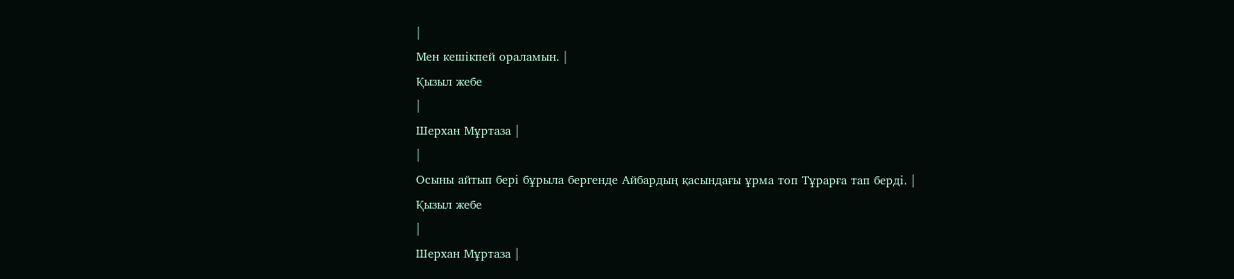|
Мен кешікпей ораламын. |
Қызыл жебе
|
Шерхан Мұртаза |
|
Осыны айтып бері бұрыла бергенде Айбардың қасындағы ұрма топ Тұрарға тап берді. |
Қызыл жебе
|
Шерхан Мұртаза |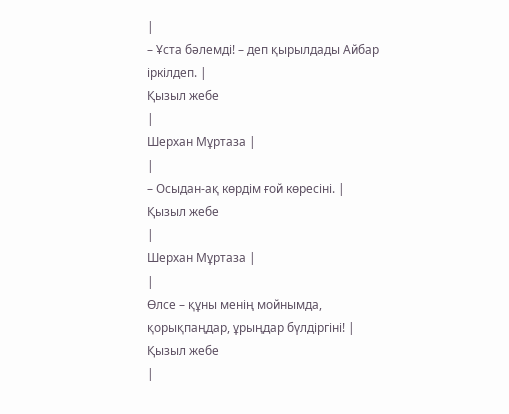|
– Ұста бәлемді! – деп қырылдады Айбар іркілдеп. |
Қызыл жебе
|
Шерхан Мұртаза |
|
– Осыдан-ақ көрдім ғой көресіні. |
Қызыл жебе
|
Шерхан Мұртаза |
|
Өлсе – құны менің мойнымда, қорықпаңдар, ұрыңдар бүлдіргіні! |
Қызыл жебе
|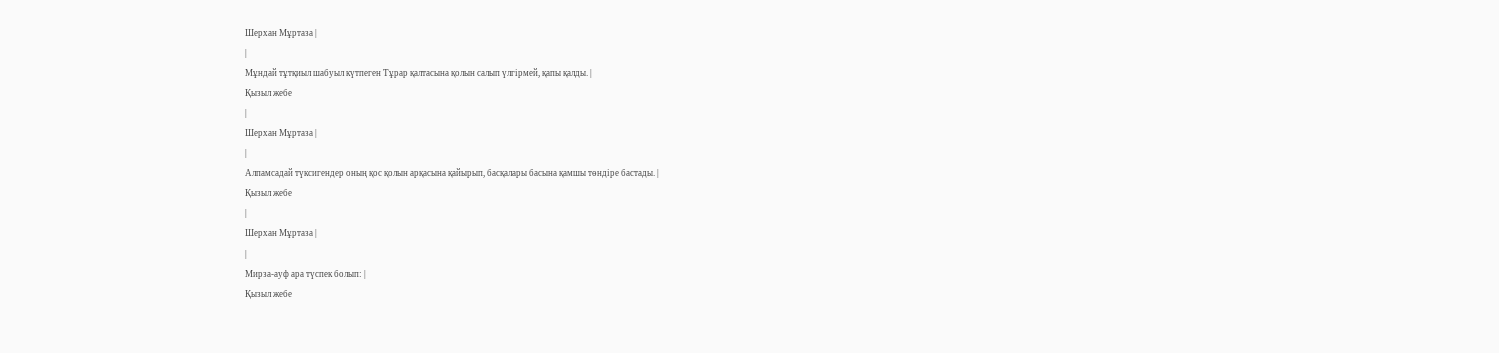Шерхан Мұртаза |
|
Мұндай тұтқиыл шабуыл күтпеген Тұрар қалтасына қолын салып үлгірмей, қапы қалды. |
Қызыл жебе
|
Шерхан Мұртаза |
|
Алпамсадай түксигендер оның қос қолын арқасына қайырып, басқалары басына қамшы төндіре бастады. |
Қызыл жебе
|
Шерхан Мұртаза |
|
Мирза-ауф ара түспек болып: |
Қызыл жебе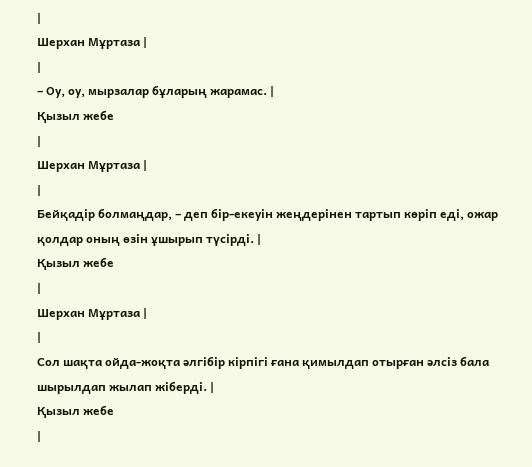|
Шерхан Мұртаза |
|
– Оу, оу, мырзалар бұларың жарамас. |
Қызыл жебе
|
Шерхан Мұртаза |
|
Бейқадір болмаңдар, – деп бір-екеуін жеңдерінен тартып көріп еді, ожар қолдар оның өзін ұшырып түсірді. |
Қызыл жебе
|
Шерхан Мұртаза |
|
Сол шақта ойда-жоқта әлгібір кірпігі ғана қимылдап отырған әлсіз бала шырылдап жылап жіберді. |
Қызыл жебе
|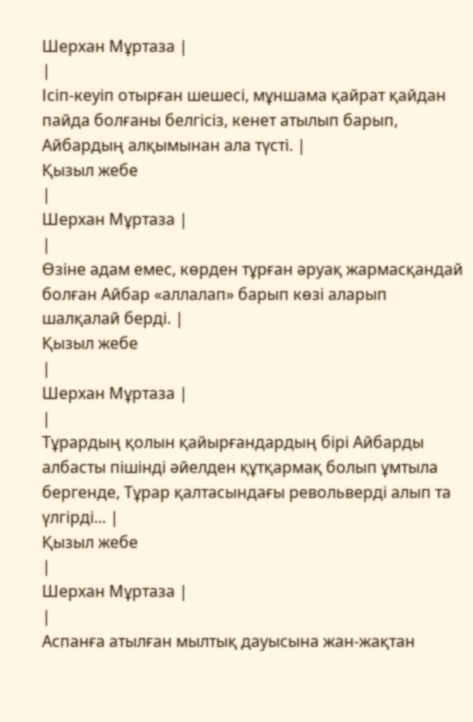Шерхан Мұртаза |
|
Ісіп-кеуіп отырған шешесі, мұншама қайрат қайдан пайда болғаны белгісіз, кенет атылып барып, Айбардың алқымынан ала түсті. |
Қызыл жебе
|
Шерхан Мұртаза |
|
Өзіне адам емес, көрден тұрған әруақ жармасқандай болған Айбар «аллалап» барып көзі аларып шалқалай берді. |
Қызыл жебе
|
Шерхан Мұртаза |
|
Тұрардың қолын қайырғандардың бірі Айбарды албасты пішінді әйелден құтқармақ болып ұмтыла бергенде, Тұрар қалтасындағы револьверді алып та үлгірді... |
Қызыл жебе
|
Шерхан Мұртаза |
|
Аспанға атылған мылтық дауысына жан-жақтан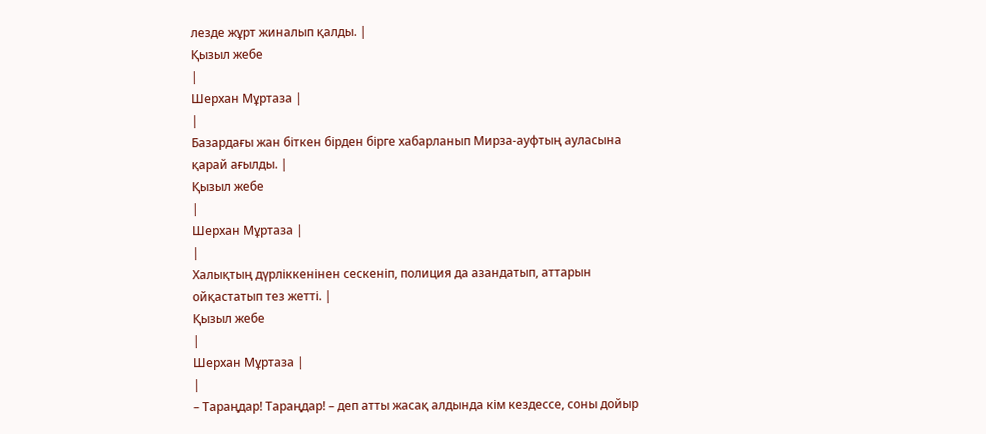лезде жұрт жиналып қалды. |
Қызыл жебе
|
Шерхан Мұртаза |
|
Базардағы жан біткен бірден бірге хабарланып Мирза-ауфтың ауласына қарай ағылды. |
Қызыл жебе
|
Шерхан Мұртаза |
|
Халықтың дүрліккенінен сескеніп, полиция да азандатып, аттарын ойқастатып тез жетті. |
Қызыл жебе
|
Шерхан Мұртаза |
|
– Тараңдар! Тараңдар! – деп атты жасақ алдында кім кездессе, соны дойыр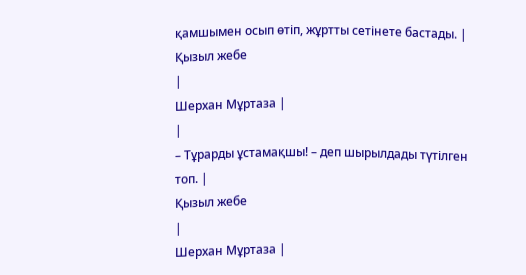қамшымен осып өтіп, жұртты сетінете бастады. |
Қызыл жебе
|
Шерхан Мұртаза |
|
– Тұрарды ұстамақшы! – деп шырылдады түтілген топ. |
Қызыл жебе
|
Шерхан Мұртаза |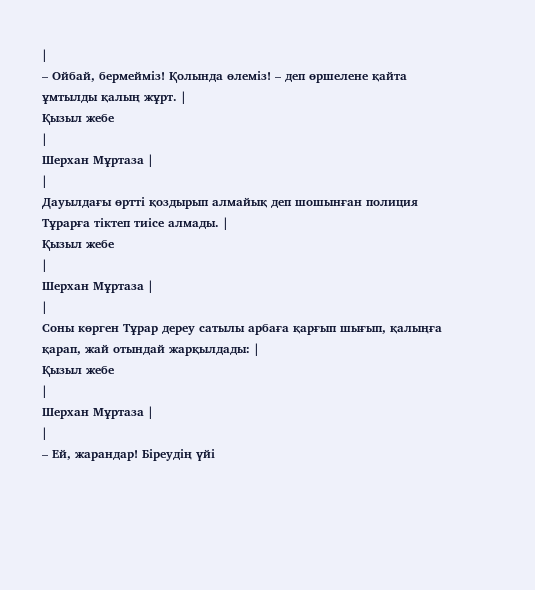|
– Ойбай, бермейміз! Қолында өлеміз! – деп өршелене қайта ұмтылды қалың жұрт. |
Қызыл жебе
|
Шерхан Мұртаза |
|
Дауылдағы өртті қоздырып алмайық деп шошынған полиция Тұрарға тіктеп тиісе алмады. |
Қызыл жебе
|
Шерхан Мұртаза |
|
Соны көрген Тұрар дереу сатылы арбаға қарғып шығып, қалыңға қарап, жай отындай жарқылдады: |
Қызыл жебе
|
Шерхан Мұртаза |
|
– Ей, жарандар! Біреудің үйі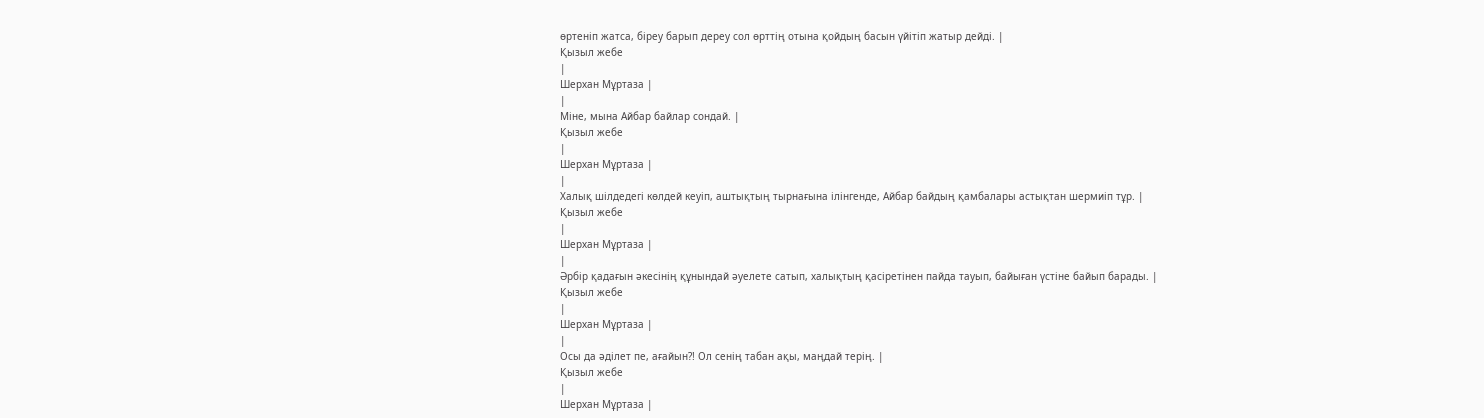өртеніп жатса, біреу барып дереу сол өрттің отына қойдың басын үйітіп жатыр дейді. |
Қызыл жебе
|
Шерхан Мұртаза |
|
Міне, мына Айбар байлар сондай. |
Қызыл жебе
|
Шерхан Мұртаза |
|
Халық шілдедегі көлдей кеуіп, аштықтың тырнағына ілінгенде, Айбар байдың қамбалары астықтан шермиіп тұр. |
Қызыл жебе
|
Шерхан Мұртаза |
|
Әрбір қадағын әкесінің құнындай әуелете сатып, халықтың қасіретінен пайда тауып, байыған үстіне байып барады. |
Қызыл жебе
|
Шерхан Мұртаза |
|
Осы да әділет пе, ағайын?! Ол сенің табан ақы, маңдай терің. |
Қызыл жебе
|
Шерхан Мұртаза |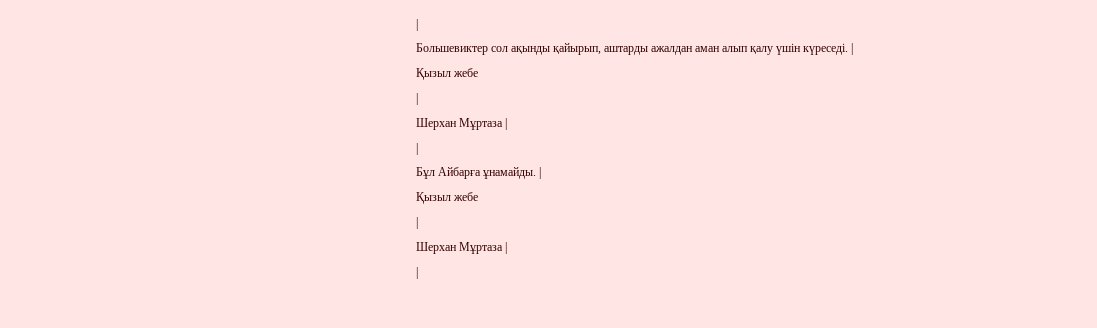|
Большевиктер сол ақынды қайырып, аштарды ажалдан аман алып қалу үшін күреседі. |
Қызыл жебе
|
Шерхан Мұртаза |
|
Бұл Айбарға ұнамайды. |
Қызыл жебе
|
Шерхан Мұртаза |
|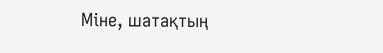Міне, шатақтың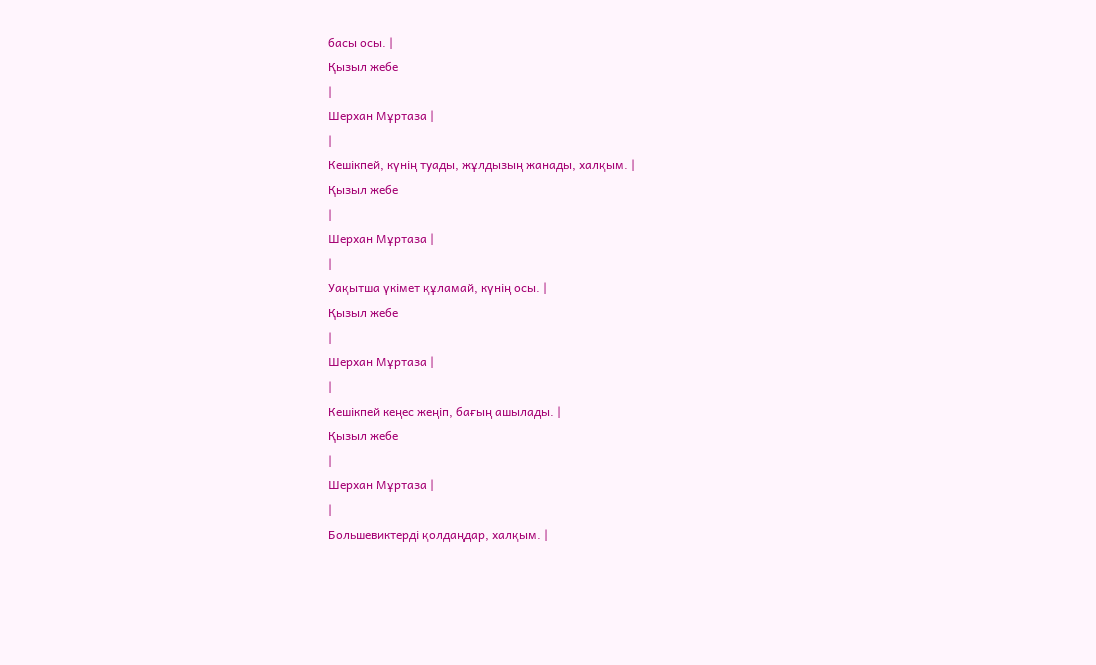басы осы. |
Қызыл жебе
|
Шерхан Мұртаза |
|
Кешікпей, күнің туады, жұлдызың жанады, халқым. |
Қызыл жебе
|
Шерхан Мұртаза |
|
Уақытша үкімет құламай, күнің осы. |
Қызыл жебе
|
Шерхан Мұртаза |
|
Кешікпей кеңес жеңіп, бағың ашылады. |
Қызыл жебе
|
Шерхан Мұртаза |
|
Большевиктерді қолдаңдар, халқым. |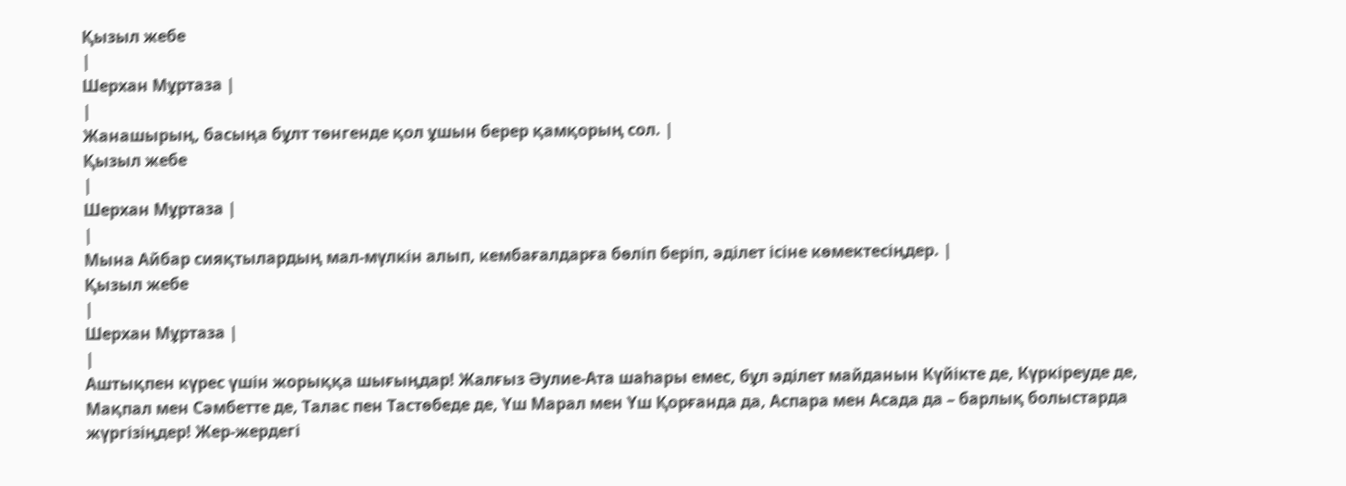Қызыл жебе
|
Шерхан Мұртаза |
|
Жанашырың, басыңа бұлт төнгенде қол ұшын берер қамқорың сол. |
Қызыл жебе
|
Шерхан Мұртаза |
|
Мына Айбар сияқтылардың мал-мүлкін алып, кембағалдарға бөліп беріп, әділет ісіне көмектесіңдер. |
Қызыл жебе
|
Шерхан Мұртаза |
|
Аштықпен күрес үшін жорыққа шығыңдар! Жалғыз Әулие-Ата шаһары емес, бұл әділет майданын Күйікте де, Күркіреуде де, Мақпал мен Сәмбетте де, Талас пен Тастөбеде де, Үш Марал мен Үш Қорғанда да, Аспара мен Асада да – барлық болыстарда жүргізіңдер! Жер-жердегі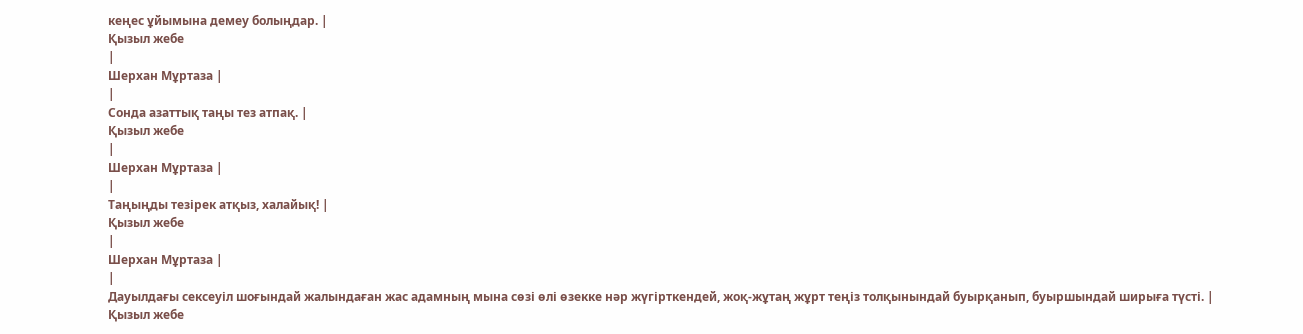кеңес ұйымына демеу болыңдар. |
Қызыл жебе
|
Шерхан Мұртаза |
|
Сонда азаттық таңы тез атпақ. |
Қызыл жебе
|
Шерхан Мұртаза |
|
Таңыңды тезірек атқыз, халайық! |
Қызыл жебе
|
Шерхан Мұртаза |
|
Дауылдағы сексеуіл шоғындай жалындаған жас адамның мына сөзі өлі өзекке нәр жүгірткендей, жоқ-жұтаң жұрт теңіз толқынындай буырқанып, буыршындай ширыға түсті. |
Қызыл жебе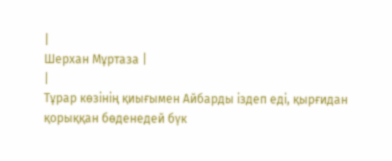|
Шерхан Мұртаза |
|
Тұрар көзінің қиығымен Айбарды іздеп еді, қырғидан қорыққан бөденедей бүк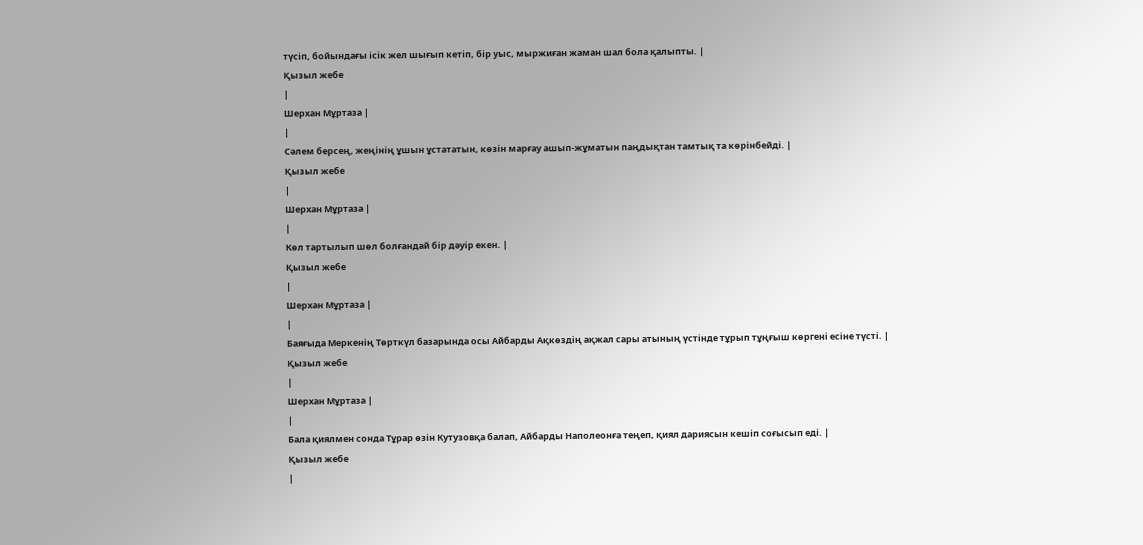түсіп, бойындағы ісік жел шығып кетіп, бір уыс, мыржиған жаман шал бола қалыпты. |
Қызыл жебе
|
Шерхан Мұртаза |
|
Сәлем берсең, жеңінің ұшын ұстататын, көзін марғау ашып-жұматын паңдықтан тамтық та көрінбейді. |
Қызыл жебе
|
Шерхан Мұртаза |
|
Көл тартылып шөл болғандай бір дәуір екен. |
Қызыл жебе
|
Шерхан Мұртаза |
|
Баяғыда Меркенің Төрткүл базарында осы Айбарды Ақкөздің ақжал сары атының үстінде тұрып тұңғыш көргені есіне түсті. |
Қызыл жебе
|
Шерхан Мұртаза |
|
Бала қиялмен сонда Тұрар өзін Кутузовқа балап, Айбарды Наполеонға теңеп, қиял дариясын кешіп соғысып еді. |
Қызыл жебе
|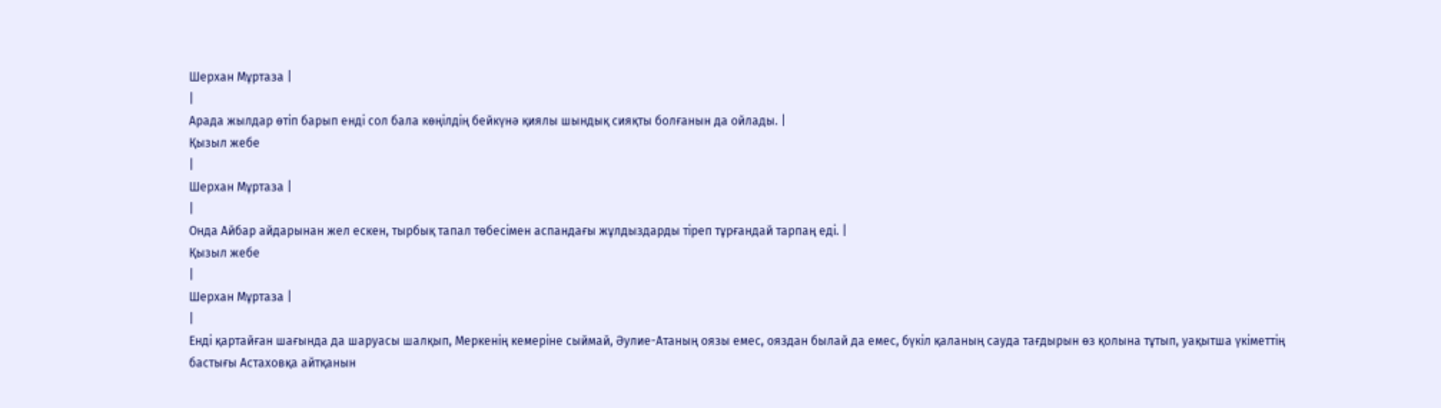Шерхан Мұртаза |
|
Арада жылдар өтіп барып енді сол бала көңілдің бейкүнә қиялы шындық сияқты болғанын да ойлады. |
Қызыл жебе
|
Шерхан Мұртаза |
|
Онда Айбар айдарынан жел ескен, тырбық тапал төбесімен аспандағы жұлдыздарды тіреп тұрғандай тарпаң еді. |
Қызыл жебе
|
Шерхан Мұртаза |
|
Енді қартайған шағында да шаруасы шалқып, Меркенің кемеріне сыймай, Әулие-Атаның оязы емес, ояздан былай да емес, бүкіл қаланың сауда тағдырын өз қолына тұтып, уақытша үкіметтің бастығы Астаховқа айтқанын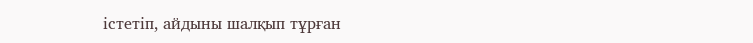істетіп, айдыны шалқып тұрған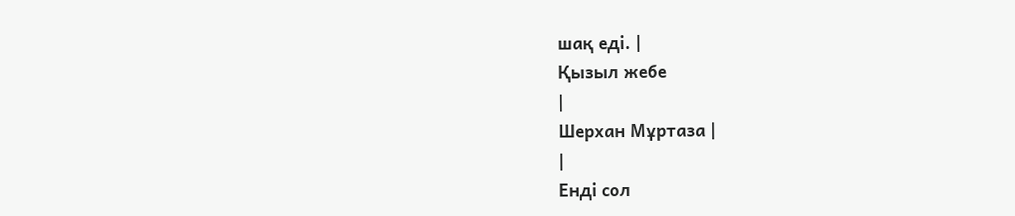шақ еді. |
Қызыл жебе
|
Шерхан Мұртаза |
|
Енді сол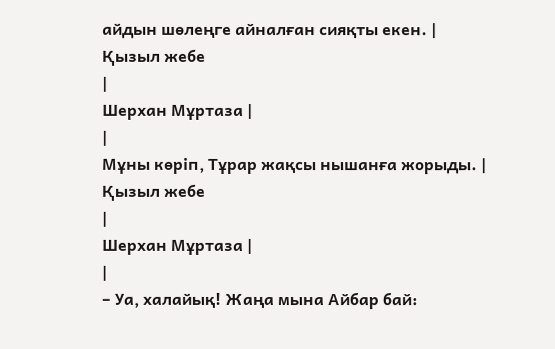айдын шөлеңге айналған сияқты екен. |
Қызыл жебе
|
Шерхан Мұртаза |
|
Мұны көріп, Тұрар жақсы нышанға жорыды. |
Қызыл жебе
|
Шерхан Мұртаза |
|
– Уа, халайық! Жаңа мына Айбар бай: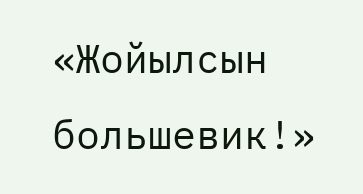«Жойылсын большевик!»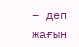– деп жағын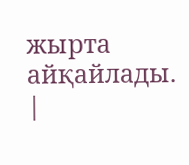жырта айқайлады. |